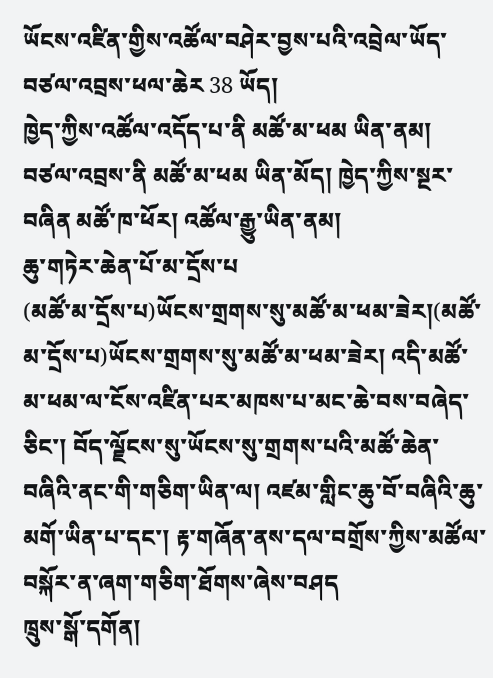ཡོངས་འཛིན་གྱིས་འཚོལ་བཤེར་བྱས་པའི་འབྲེལ་ཡོད་བཙལ་འབྲས་ཕལ་ཆེར 38 ཡོད།
ཁྱེད་ཀྱིས་འཚོལ་འདོད་པ་ནི མཚོ་མ་ཕམ ཡིན་ནམ།
བཙལ་འབྲས་ནི མཚོ་མ་ཕམ ཡིན་མོད། ཁྱེད་ཀྱིས་སྔར་བཞིན མཚོ་ཁ་ཕོར། འཚོལ་རྒྱུ་ཡིན་ནམ།
ཆུ་གཏེར་ཆེན་པོ་མ་དྲོས་པ
(མཚོ་མ་དྲོས་པ)ཡོངས་གྲགས་སུ་མཚོ་མ་ཕམ་ཟེར།(མཚོ་མ་དྲོས་པ)ཡོངས་གྲགས་སུ་མཚོ་མ་ཕམ་ཟེར། འདི་མཚོ་མ་ཕམ་ལ་ངོས་འཛིན་པར་མཁས་པ་མང་ཆེ་བས་བཞེད་ཅིང་། བོད་ལྗོངས་སུ་ཡོངས་སུ་གྲགས་པའི་མཚོ་ཆེན་བཞིའི་ནང་གི་གཅིག་ཡིན་ལ། འཛམ་གླིང་ཆུ་བོ་བཞིའི་ཆུ་མགོ་ཡིན་པ་དང་། རྟ་གཞོན་ནས་དལ་བགྲོས་ཀྱིས་མཚོལ་བསྐོར་ན་ཞག་གཅིག་ཐོགས་ཞེས་བཤད
ཁྲུས་སྒོ་དགོན།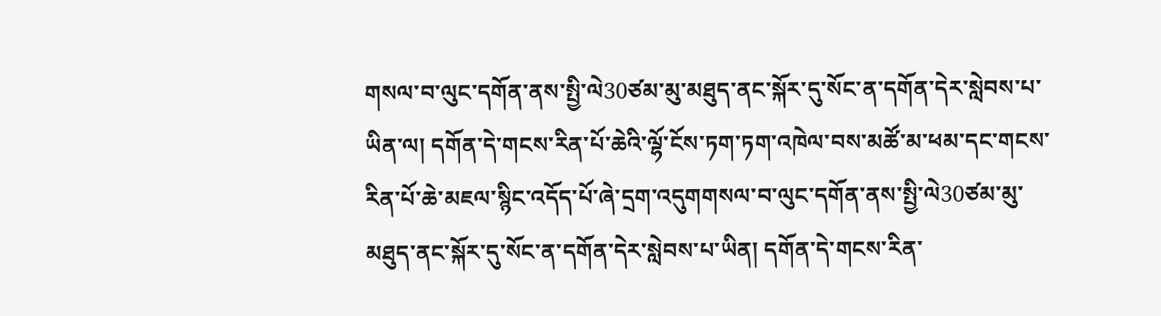གསལ་བ་ལུང་དགོན་ནས་སྤྱི་ལེ30ཙམ་མུ་མཐུད་ནང་སྐོར་དུ་སོང་ན་དགོན་དེར་སླེབས་པ་ཡིན་ལ། དགོན་དེ་གངས་རིན་པོ་ཆེའི་ལྷོ་ངོས་ཏག་ཏག་འཁེལ་བས་མཚོ་མ་ཕམ་དང་གངས་རིན་པོ་ཆེ་མཇལ་སྙིང་འདོད་པོ་ཞེ་དྲག་འདུགགསལ་བ་ལུང་དགོན་ནས་སྤྱི་ལེ30ཙམ་མུ་མཐུད་ནང་སྐོར་དུ་སོང་ན་དགོན་དེར་སླེབས་པ་ཡིན། དགོན་དེ་གངས་རིན་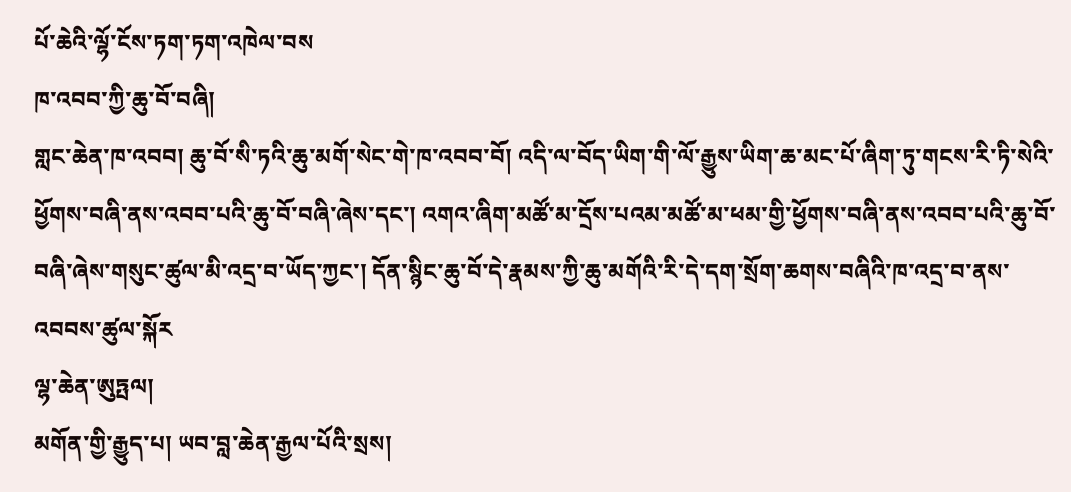པོ་ཆེའི་ལྷོ་ངོས་ཏག་ཏག་འཁེལ་བས
ཁ་འབབ་ཀྱི་ཆུ་བོ་བཞི།
གླང་ཆེན་ཁ་འབབ། ཆུ་བོ་སི་ཏའི་ཆུ་མགོ་སེང་གེ་ཁ་འབབ་བོ། འདི་ལ་བོད་ཡིག་གི་ལོ་རྒྱུས་ཡིག་ཆ་མང་པོ་ཞིག་ཏུ་གངས་རི་ཏི་སེའི་ཕྱོགས་བཞི་ནས་འབབ་པའི་ཆུ་བོ་བཞི་ཞེས་དང་། འགའ་ཞིག་མཚོ་མ་དྲོས་པའམ་མཚོ་མ་ཕམ་གྱི་ཕྱོགས་བཞི་ནས་འབབ་པའི་ཆུ་བོ་བཞི་ཞེས་གསུང་ཚུལ་མི་འདྲ་བ་ཡོད་ཀྱང་། དོན་སྙིང་ཆུ་བོ་དེ་རྣམས་ཀྱི་ཆུ་མགོའི་རི་དེ་དག་སྲོག་ཆགས་བཞིའི་ཁ་འདྲ་བ་ནས་འབབས་ཚུལ་སྐོར
ལྷ་ཆེན་ཨུཏྤལ།
མགོན་གྱི་རྒྱུད་པ། ཡབ་བླ་ཆེན་རྒྱལ་པོའི་སྲས།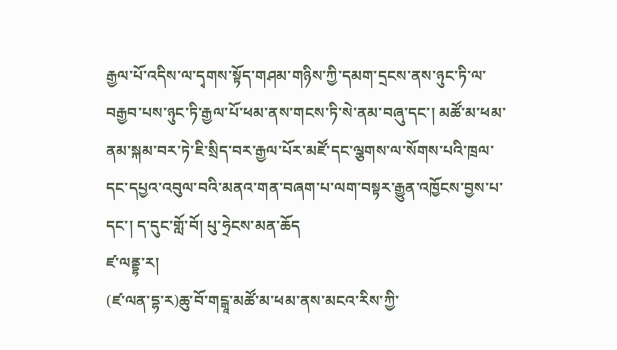རྒྱལ་པོ་འདིས་ལ་དྭགས་སྟོད་གཤམ་གཉིས་ཀྱི་དམག་དྲངས་ནས་ཉུང་ཏི་ལ་བརྒྱབ་པས་ཉུང་ཏི་རྒྱལ་པོ་ཕམ་ནས་གངས་ཏི་སེ་ནམ་བཞུ་དང་། མཚོ་མ་ཕམ་ནམ་སྐམ་བར་ཏེ་ཇི་སྲིད་བར་རྒྱལ་པོར་མཛོ་དང་ལྕགས་ལ་སོགས་པའི་ཁྲལ་དང་དཔྱའ་འབུལ་བའི་མནའ་གན་བཞག་པ་ལག་བསྟར་རྒྱུན་འཁྱོངས་བྱས་པ་དང་། ད་དུང་གློ་བོ། པུ་ཧྲེངས་མན་ཆོད
ཛ་ལནྡྷ་ར།
(ཛ་ལན་དྷ་ར)ཆུ་བོ་གངྒཱ་མཚོ་མ་ཕམ་ནས་མངའ་རིས་ཀྱི་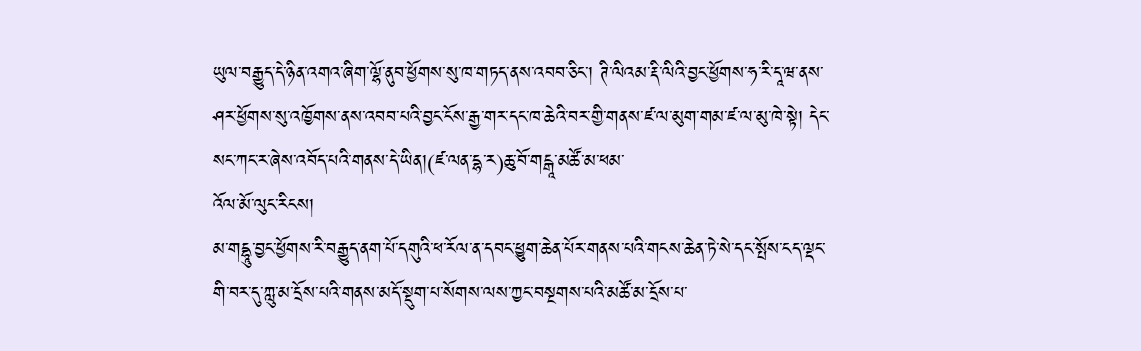ཡུལ་བརྒྱུད་དེ་ཉིན་འགའ་ཞིག་ལྷོ་ནུབ་ཕྱོགས་སུ་ཁ་གཏད་ནས་འབབ་ཅིང་། ཊི་ལིའམ་རྡི་ལིའི་བྱང་ཕྱོགས་ཧ་རི་དཱ་ཝ་ནས་ཤར་ཕྱོགས་སུ་འཁྱོགས་ནས་འབབ་པའི་བྱང་ངོས་རྒྱ་གར་དང་ཁ་ཆེའི་བར་གྱི་གནས་ཛ་ལ་མུག་གམ་ཛ་ལ་མུ་ཁེ་སྟེ། དེང་སང་ཀང་ར་ཞེས་འབོད་པའི་གནས་དེ་ཡིན།(ཛ་ལན་དྷ་ར)ཆུ་བོ་གངྒཱ་མཚོ་མ་ཕམ་
འོལ་མོ་ལུང་རིངས།
མ་གདྷཱུ་བྱང་ཕྱོགས་རི་བརྒྱུད་ནག་པོ་དགུའི་ཕ་རོལ་ན་དབང་ཕྱུག་ཆེན་པོར་གནས་པའི་གངས་ཆེན་ཏེ་སེ་དང་སྤོས་ངད་ལྡང་གི་བར་དུ་ཀླུ་མ་དྲོས་པའི་གནས་མདོ་སྡུག་པ་སོགས་ལས་ཀྱང་བསྔགས་པའི་མཚོ་མ་དྲོས་པ་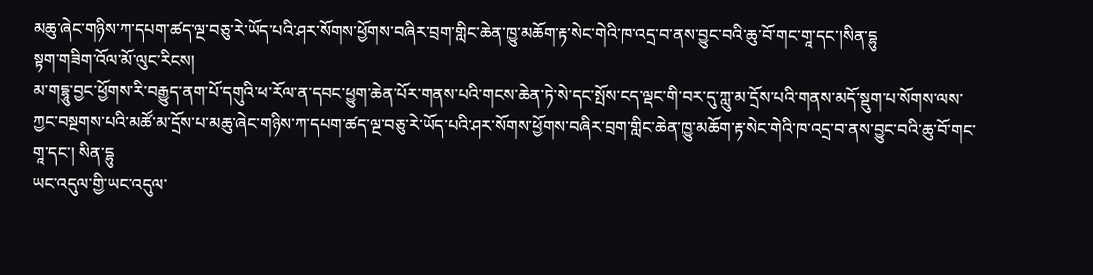མཆུ་ཞེང་གཉིས་ཀ་དཔག་ཚད་ལྔ་བཅུ་རེ་ཡོད་པའི་ཤར་སོགས་ཕྱོགས་བཞིར་བྲག་གླིང་ཆེན་ཁྱུ་མཆོག་རྟ་སེང་གེའི་ཁ་འདྲ་བ་ནས་བྱུང་བའི་ཆུ་བོ་གང་གཱ་དང་།སིན་དྷུ
སྟག་གཟིག་འོལ་མོ་ལུང་རིངས།
མ་གདྷཱུ་བྱང་ཕྱོགས་རི་བརྒྱུད་ནག་པོ་དགུའི་ཕ་རོལ་ན་དབང་ཕྱུག་ཆེན་པོར་གནས་པའི་གངས་ཆེན་ཏེ་སེ་དང་སྤོས་ངད་ལྡང་གི་བར་དུ་ཀླུ་མ་དྲོས་པའི་གནས་མདོ་སྡུག་པ་སོགས་ལས་ཀྱང་བསྔགས་པའི་མཚོ་མ་དྲོས་པ་མཆུ་ཞེང་གཉིས་ཀ་དཔག་ཚད་ལྔ་བཅུ་རེ་ཡོད་པའི་ཤར་སོགས་ཕྱོགས་བཞིར་བྲག་གླིང་ཆེན་ཁྱུ་མཆོག་རྟ་སེང་གེའི་ཁ་འདྲ་བ་ནས་བྱུང་བའི་ཆུ་བོ་གང་གཱ་དང་། སིན་དྷུ
ཡང་འདུལ་གྱི་ཡང་འདུལ་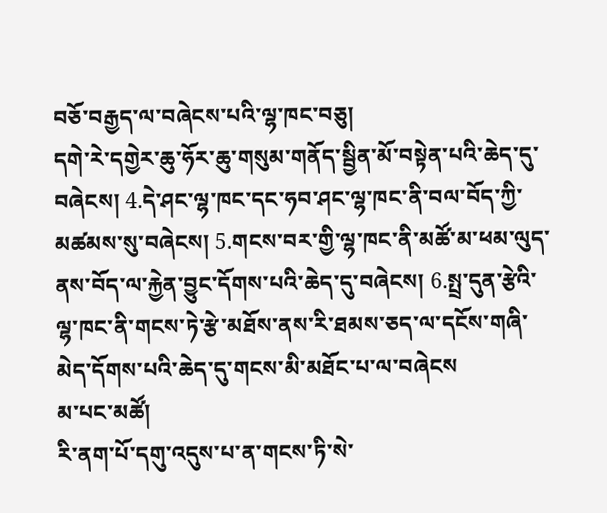བཅོ་བརྒྱད་ལ་བཞེངས་པའི་ལྷ་ཁང་བཅུ།
དགེ་རེ་དགྱེར་ཆུ་ཧོར་ཆུ་གསུམ་གནོད་སྦྱིན་མོ་བསྟེན་པའི་ཆེད་དུ་བཞེངས། 4.དེ་ཤང་ལྷ་ཁང་དང་ཧབ་ཤང་ལྷ་ཁང་ནི་བལ་བོད་ཀྱི་མཚམས་སུ་བཞེངས། 5.གངས་བར་གྱི་ལྷ་ཁང་ནི་མཚོ་མ་ཕམ་ལུད་ནས་བོད་ལ་རྐྱེན་བྱུང་དོགས་པའི་ཆེད་དུ་བཞེངས། 6.སྤྲ་དུན་རྩེའི་ལྷ་ཁང་ནི་གངས་ཏེ་རྩེ་མཐོས་ནས་རི་ཐམས་ཅད་ལ་དངོས་གཞི་མེད་དོགས་པའི་ཆེད་དུ་གངས་མི་མཐོང་པ་ལ་བཞེངས
མ་པང་མཚོ།
རི་ནག་པོ་དགུ་འདུས་པ་ན་གངས་ཏི་སེ་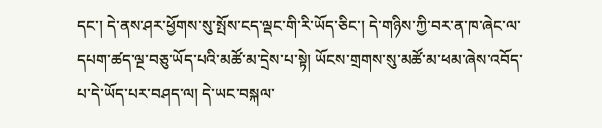དང་། དེ་ནས་ཤར་ཕྱོགས་སུ་སྤོས་ངད་ལྡང་གི་རི་ཡོད་ཅིང་། དེ་གཉིས་ཀྱི་བར་ན་ཁ་ཞེང་ལ་དཔག་ཚད་ལྔ་བཅུ་ཡོད་པའི་མཚོ་མ་དྲེས་པ་སྟེ། ཡོངས་གྲགས་སུ་མཚོ་མ་ཕམ་ཞེས་འབོད་པ་དེ་ཡོད་པར་བཤད་ལ། དེ་ཡང་བསྐལ་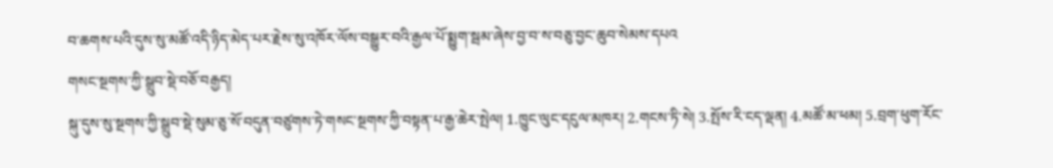བ་ཆགས་པའི་དུས་སུ་མཚོ་འདི་ཉིད་མེད་པར་རྗེས་སུ་འཁོར་ལོས་བསྒྱུར་བའི་རྒྱལ་པོ་སྨྱུག་སྦམ་ཞེས་བྱ་བ་ས་བཅུ་བྱང་ཆུབ་སེམས་དཔའ
གསང་སྔགས་ཀྱི་སྒྲུབ་སྡེ་བཅོ་བརྒྱད།
སྐུ་དུས་སུ་སྔགས་ཀྱི་སྒྲུབ་སྡེ་སུམ་ཅུ་སོ་བདུན་བཙུགས་ཏེ་གསང་སྔགས་ཀྱི་བསྟན་པ་རྒྱ་ཆེར་སྤེལ། 1.ཁྱུང་ལུང་དངུལ་མཁར། 2.གངས་ཏི་སེ། 3.སྤོས་རི་ངད་ལྡན། 4.མཚོ་མ་ཕམ། 5.བྲག་ཕུག་རོང་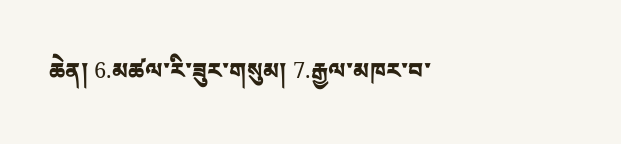ཆེན། 6.མཚལ་རི་ཟུར་གསུམ། 7.རྒྱལ་མཁར་བ་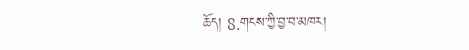ཆོད། 8.གངས་ཀྱི་བྱ་བ་མཁར།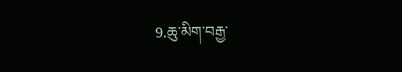9.ཆུ་མིག་བརྒྱ་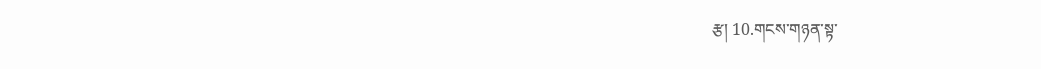རྩ། 10.གངས་གཉན་སྟ་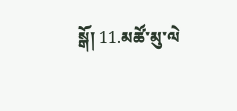སྒོ། 11.མཚོ་མུ་ལེ